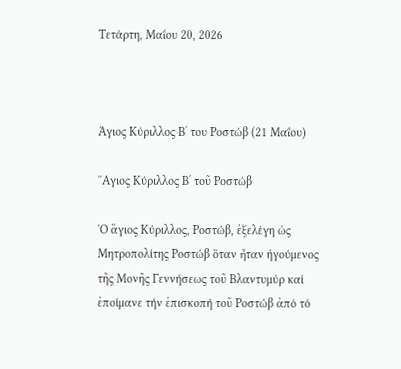Τετάρτη, Μαΐου 20, 2026



Άγιος Κύριλλος Βʹ του Ροστώβ (21 Μαΐου)

῞Αγιος Κύριλλος Βʹ τοῦ Ροστώβ

῾Ο ἅγιος Κύριλλος, Ροστώβ, ἐξελέγη ὡς Μητροπολίτης Ροστώβ ὅταν ἦταν ἡγούμενος τῆς Μονῆς Γεννήσεως τοῦ Βλαντυμύρ καί ἐποίμανε τήν ἐπισκοπή τοῦ Ροστώβ ἀπό τό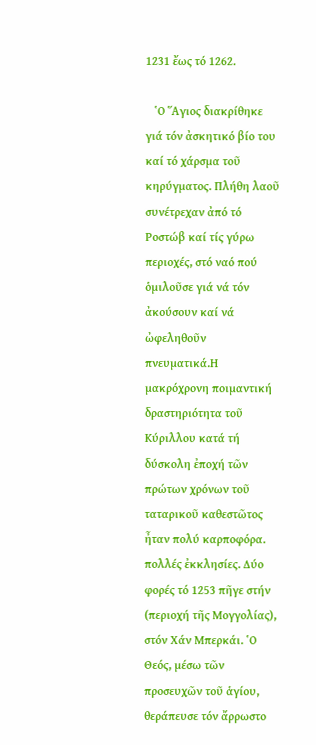1231 ἔως τό 1262.

   ῾Ο ῞Αγιος διακρίθηκε γιά τόν ἀσκητικό βίο του καί τό χάρσμα τοῦ κηρύγματος. Πλήθη λαοῦ συνέτρεχαν ἀπό τό Ροστώβ καί τίς γύρω περιοχές, στό ναό πού ὁμιλοῦσε γιά νά τόν ἀκούσουν καί νά ὠφεληθοῦν πνευματικά.Η μακρόχρονη ποιμαντική δραστηριότητα τοῦ Κύριλλου κατά τή δύσκολη ἐποχή τῶν πρώτων χρόνων τοῦ ταταρικοῦ καθεστῶτος ἦταν πολύ καρποφόρα.  πολλές ἐκκλησίες. Δύο φορές τό 1253 πῆγε στήν  (περιοχή τῆς Μογγολίας), στόν Χάν Μπερκάι. ῾Ο Θεός, μέσω τῶν προσευχῶν τοῦ ἁγίου, θεράπευσε τόν ἄρρωστο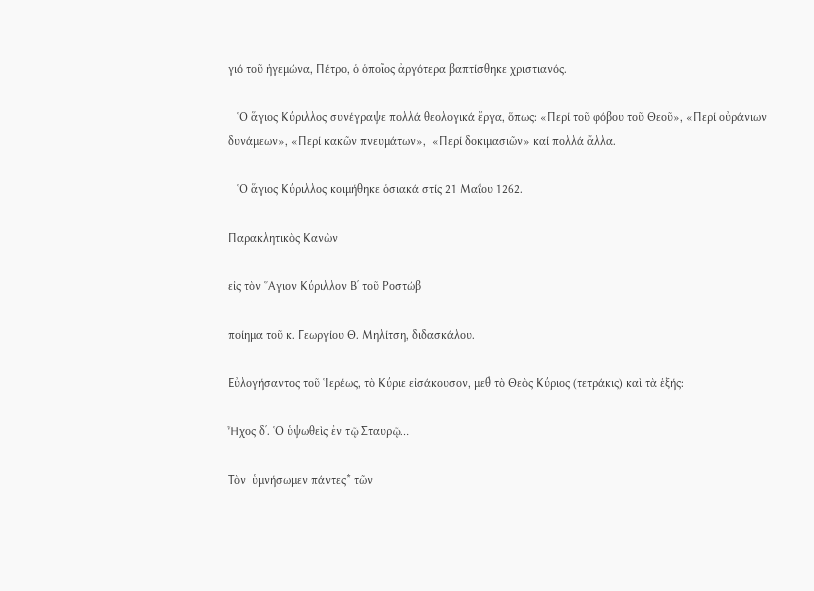γιό τοῦ ἡγεμώνα, Πέτρο, ὁ ὁποῖος ἀργότερα βαπτίσθηκε χριστιανός.

   ῾Ο ἅγιος Κύριλλος συνέγραψε πολλά θεολογικά ἔργα, ὅπως: «Περί τοῦ φόβου τοῦ Θεοῦ», «Περί οὐράνιων δυνάμεων», «Περί κακῶν πνευμάτων»,  «Περί δοκιμασιῶν» καί πολλά ἄλλα.

   ῾Ο ἅγιος Κύριλλος κοιμήθηκε ὁσιακά στίς 21 Μαΐου 1262.

Παρακλητικὸς Κανὼν

εἰς τὸν ῞Αγιον Κύριλλον Βʹ τοῦ Ροστώβ

ποίημα τοῦ κ. Γεωργίου Θ. Μηλίτση, διδασκάλου.

Εὐλογήσαντος τοῦ ῾Ιερέως, τὸ Κύριε εἰσάκουσον, μεθ̉ τὸ Θεὸς Κύριος (τετράκις) καὶ τὰ ἑξής:

Ἦχος δʹ. ῾Ο ὑψωθεὶς ἐν τῷ Σταυρῷ…

Τὸν  ὑμνήσωμεν πάντες* τῶν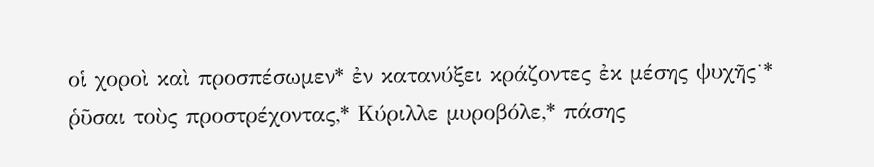οἱ χοροὶ καὶ προσπέσωμεν* ἐν κατανύξει κράζοντες ἐκ μέσης ψυχῆς˙* ῥῦσαι τοὺς προστρέχοντας,* Κύριλλε μυροβόλε,* πάσης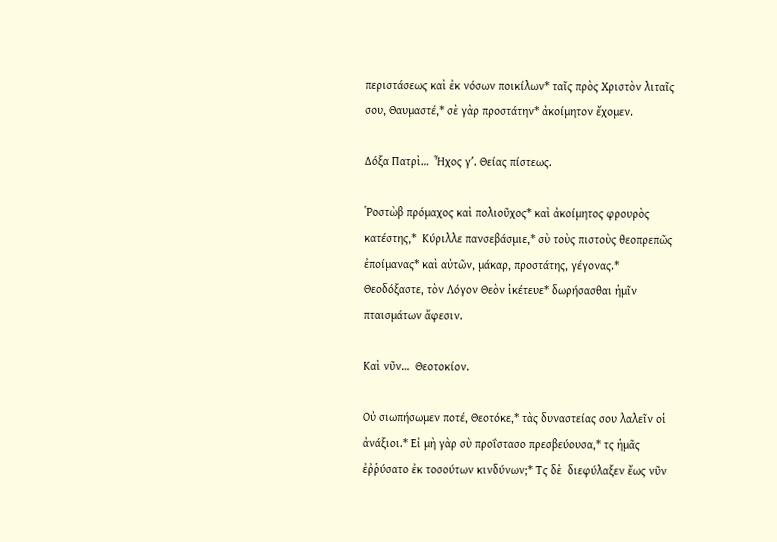περιστάσεως καὶ ἐκ νόσων ποικίλων* ταῖς πρὸς Χριστὸν λιταῖς σου, Θαυμαστέ,* σὲ γὰρ προστάτην* ἀκοίμητον ἔχομεν.

Δόξα Πατρὶ…  Ἦχος γʹ. Θείας πίστεως.

῾Ροστὼβ πρόμαχος καὶ πολιοῦχος* καὶ ἀκοίμητος φρουρὸς κατέστης,*  Κύριλλε πανσεβάσμιε,* σὺ τοὺς πιστοὺς θεοπρεπῶς ἐποίμανας* καὶ αὐτῶν, μάκαρ, προστάτης, γέγονας.* Θεοδόξαστε, τὸν Λόγον Θεὸν ἱκέτευε* δωρήσασθαι ἡμῖν πταισμάτων ἄφεσιν.

Καὶ νῦν…  Θεοτοκίον.

Οὐ σιωπήσωμεν ποτέ, Θεοτόκε,* τὰς δυναστείας σου λαλεῖν οἱ  ἀνάξιοι.* Εἰ μὴ γὰρ σὺ προΐστασο πρεσβεύουσα,* τς ἡμᾶς ἐῤῥύσατο ἐκ τοσούτων κινδύνων;* Τς δὲ  διεφύλαξεν ἔως νῦν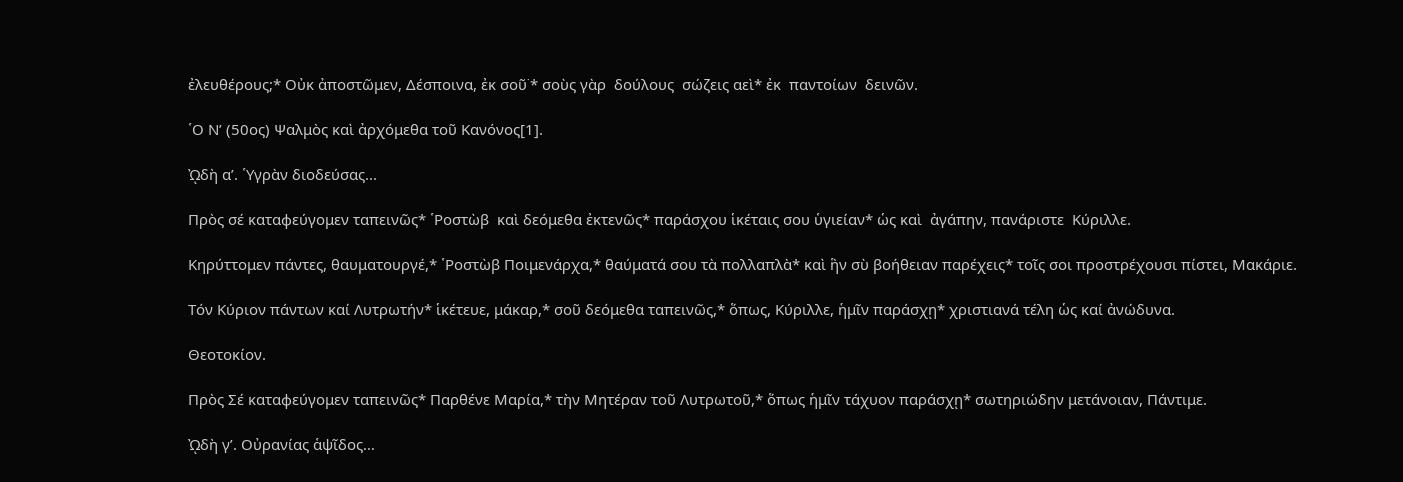ἐλευθέρους;* Οὐκ ἀποστῶμεν, Δέσποινα, ἐκ σοῦ˙* σοὺς γὰρ  δούλους  σώζεις αεὶ* ἐκ  παντοίων  δεινῶν.

῾Ο Νʹ (50ος) Ψαλμὸς καὶ ἀρχόμεθα τοῦ Κανόνος[1].

ᾨδὴ αʹ. ῾Υγρὰν διοδεύσας...

Πρὸς σέ καταφεύγομεν ταπεινῶς* ῾Ροστὼβ  καὶ δεόμεθα ἐκτενῶς* παράσχου ἱκέταις σου ὑγιείαν* ὡς καὶ  ἀγάπην, πανάριστε  Κύριλλε.

Κηρύττομεν πάντες, θαυματουργέ,* ῾Ροστὼβ Ποιμενάρχα,* θαύματά σου τὰ πολλαπλὰ* καὶ ἣν σὺ βοήθειαν παρέχεις* τοῖς σοι προστρέχουσι πίστει, Μακάριε.

Τόν Κύριον πάντων καί Λυτρωτήν* ἱκέτευε, μάκαρ,* σοῦ δεόμεθα ταπεινῶς,* ὅπως, Κύριλλε, ἡμῖν παράσχῃ* χριστιανά τέλη ὡς καί ἀνώδυνα.

Θεοτοκίον.

Πρὸς Σέ καταφεύγομεν ταπεινῶς* Παρθένε Μαρία,* τὴν Μητέραν τοῦ Λυτρωτοῦ,* ὅπως ἡμῖν τάχυον παράσχῃ* σωτηριώδην μετάνοιαν, Πάντιμε.

ᾨδὴ γ’. Οὐρανίας ἁψῖδος…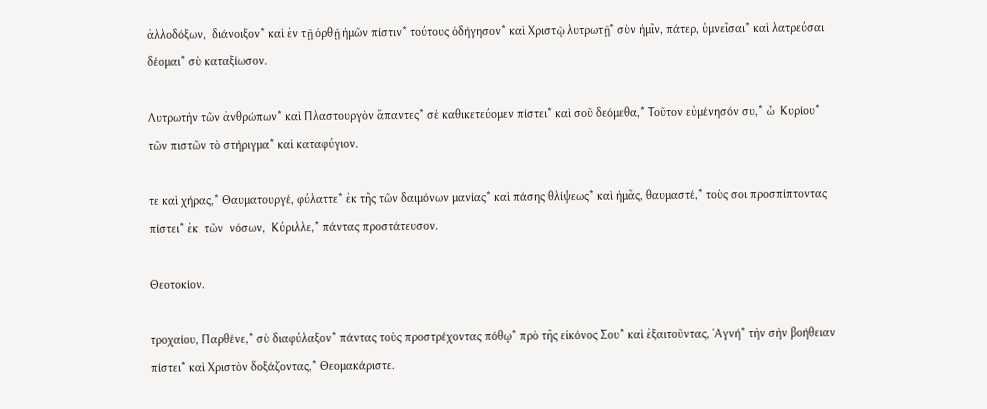ἀλλοδόξων,  διάνοιξον* καὶ ἐν τῇ ὀρθῇ ἡμῶν πίστιν* τούτους ὁδήγησον* καὶ Χριστῷ λυτρωτῇ* σὺν ἡμῖν, πάτερ, ὑμνεῖσαι* καὶ λατρεύσαι δέομαι* σὺ καταξίωσον.

Λυτρωτὴν τῶν ἀνθρώπων* καὶ Πλαστουργὸν ἅπαντες* σὲ καθικετεύομεν πίστει* καὶ σοῦ δεόμεθα,* Τοῦτον εὐμένησόν συ,* ὦ  Κυρίου* τῶν πιστῶν τὸ στήριγμα* καὶ καταφύγιον.

τε καὶ χήρας,* Θαυματουργέ, φύλαττε* ἐκ τῆς τῶν δαιμόνων μανίας* καὶ πάσης θλίψεως* καὶ ἡμᾶς, θαυμαστέ,* τοὺς σοι προσπίπτοντας πίστει* ἐκ  τῶν  νόσων,  Κύριλλε,* πάντας προστάτευσον.

Θεοτοκίον.

τροχαίου, Παρθένε,* σὺ διαφύλαξον* πάντας τοὺς προστρέχοντας πόθῳ* πρὸ τῆς εἰκόνος Σου* καὶ ἐξαιτοῦντας, ῾Αγνή* τὴν σὴν βοήθειαν πίστει* καὶ Χριστὸν δοξάζοντας,* Θεομακάριστε.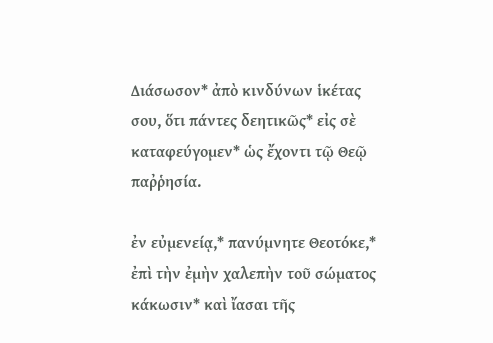Διάσωσον* ἀπὸ κινδύνων ἱκέτας σου, ὅτι πάντες δεητικῶς* εἰς σὲ καταφεύγομεν* ὡς ἔχοντι τῷ Θεῷ παῤῥησία.

ἐν εὐμενείᾳ,* πανύμνητε Θεοτόκε,* ἐπὶ τὴν ἐμὴν χαλεπὴν τοῦ σώματος κάκωσιν* καὶ ἴασαι τῆς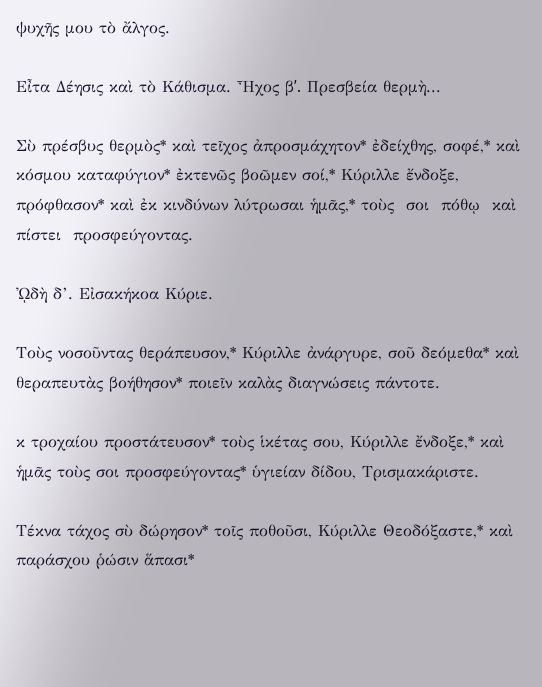ψυχῆς μου τὸ ἄλγος.

Εἶτα Δέησις καὶ τὸ Κάθισμα. Ἦχος βʹ. Πρεσβεία θερμὴ...

Σὺ πρέσβυς θερμὸς* καὶ τεῖχος ἀπροσμάχητον* ἐδείχθης, σοφέ,* καὶ κόσμου καταφύγιον* ἐκτενῶς βοῶμεν σοί,* Κύριλλε ἔνδοξε, πρόφθασον* καὶ ἐκ κινδύνων λύτρωσαι ἡμᾶς,* τοὺς  σοι  πόθῳ  καὶ  πίστει  προσφεύγοντας.

ᾨδὴ δ’. Εἰσακήκοα Κύριε.

Τοὺς νοσοῦντας θεράπευσον,* Κύριλλε ἀνάργυρε, σοῦ δεόμεθα* καὶ θεραπευτὰς βοήθησον* ποιεῖν καλὰς διαγνώσεις πάντοτε.

κ τροχαίου προστάτευσον* τοὺς ἱκέτας σου, Κύριλλε ἔνδοξε,* καὶ ἡμᾶς τοὺς σοι προσφεύγοντας* ὑγιείαν δίδου, Τρισμακάριστε.

Τέκνα τάχος σὺ δώρησον* τοῖς ποθοῦσι, Κύριλλε Θεοδόξαστε,* καὶ παράσχου ῥώσιν ἅπασι*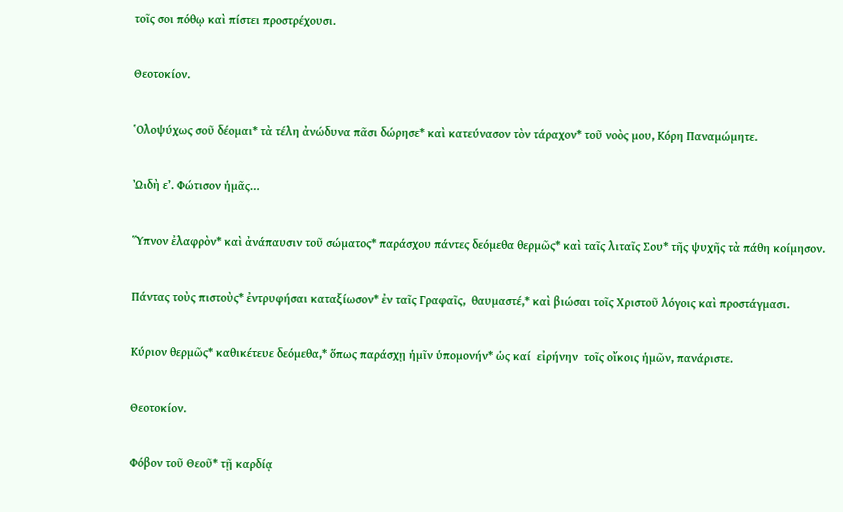τοῖς σοι πόθῳ καὶ πίστει προστρέχουσι.

Θεοτοκίον.

῾Ολοψύχως σοῦ δέομαι* τὰ τέλη ἀνώδυνα πᾶσι δώρησε* καὶ κατεύνασον τὸν τάραχον* τοῦ νοὸς μου, Κόρη Παναμώμητε.

ᾨδὴ ε’. Φώτισον ἡμᾶς…

῞Υπνον ἐλαφρὸν* καὶ ἀνάπαυσιν τοῦ σώματος* παράσχου πάντες δεόμεθα θερμῶς* καὶ ταῖς λιταῖς Σου* τῆς ψυχῆς τὰ πάθη κοίμησον.

Πάντας τοὺς πιστοὺς* ἐντρυφήσαι καταξίωσον* ἐν ταῖς Γραφαῖς,  θαυμαστέ,* καὶ βιώσαι τοῖς Χριστοῦ λόγοις καὶ προστάγμασι.

Κύριον θερμῶς* καθικέτευε δεόμεθα,* ὅπως παράσχῃ ἡμῖν ὑπομονήν* ὡς καί  εἰρήνην  τοῖς οἴκοις ἡμῶν, πανάριστε.

Θεοτοκίον.

Φόβον τοῦ Θεοῦ* τῇ καρδίᾳ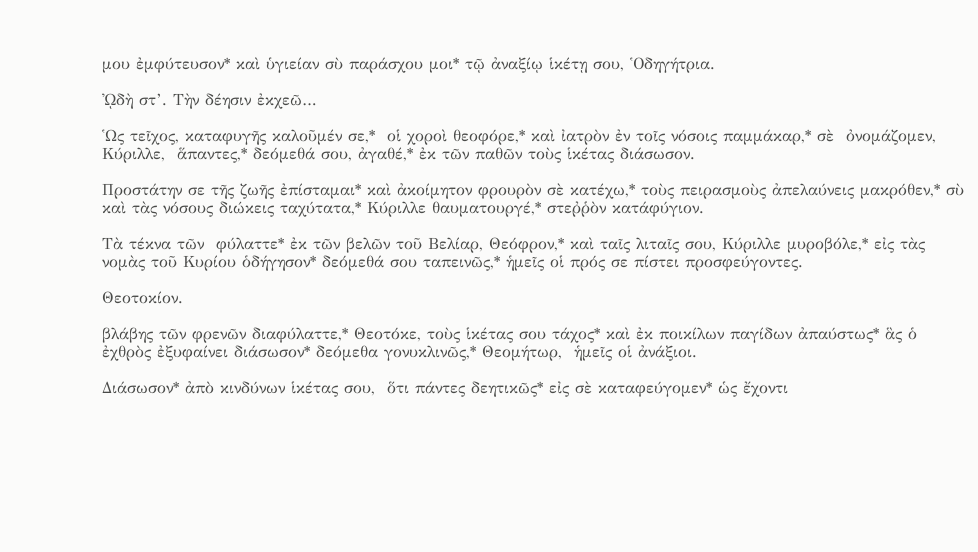μου ἐμφύτευσον* καὶ ὑγιείαν σὺ παράσχου μοι* τῷ ἀναξίῳ ἱκέτῃ σου, ῾Οδηγήτρια.

ᾨδὴ στ’. Τὴν δέησιν ἐκχεῶ…

῾Ως τεῖχος, καταφυγῆς καλοῦμέν σε,*  οἱ χοροὶ θεοφόρε,* καὶ ἰατρὸν ἐν τοῖς νόσοις παμμάκαρ,* σὲ  ὀνομάζομεν, Κύριλλε,  ἅπαντες,* δεόμεθά σου, ἀγαθέ,* ἐκ τῶν παθῶν τοὺς ἱκέτας διάσωσον.

Προστάτην σε τῆς ζωῆς ἐπίσταμαι* καὶ ἀκοίμητον φρουρὸν σὲ κατέχω,* τοὺς πειρασμοὺς ἀπελαύνεις μακρόθεν,* σὺ καὶ τὰς νόσους διώκεις ταχύτατα,* Κύριλλε θαυματουργέ,* στεῤῥὸν κατάφύγιον.

Τὰ τέκνα τῶν  φύλαττε* ἐκ τῶν βελῶν τοῦ Βελίαρ, Θεόφρον,* καὶ ταῖς λιταῖς σου, Κύριλλε μυροβόλε,* εἰς τὰς νομὰς τοῦ Κυρίου ὁδήγησον* δεόμεθά σου ταπεινῶς,* ἡμεῖς οἱ πρός σε πίστει προσφεύγοντες.

Θεοτοκίον.

βλάβης τῶν φρενῶν διαφύλαττε,* Θεοτόκε, τοὺς ἱκέτας σου τάχος* καὶ ἐκ ποικίλων παγίδων ἀπαύστως* ἃς ὁ ἐχθρὸς ἐξυφαίνει διάσωσον* δεόμεθα γονυκλινῶς,* Θεομήτωρ,  ἡμεῖς οἱ ἀνάξιοι.

Διάσωσον* ἀπὸ κινδύνων ἱκέτας σου,  ὅτι πάντες δεητικῶς* εἰς σὲ καταφεύγομεν* ὡς ἔχοντι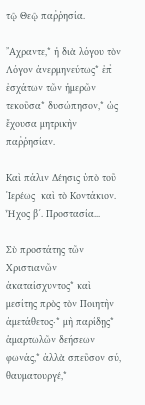τῷ Θεῷ παῤῥησία.

῎Αχραντε,* ἡ διὰ λόγου τὸν Λόγον ἀνερμηνεύτως* ἐπ̉ ἐσχάτων τῶν ἡμερῶν τεκοῦσα* δυσώπησον,* ὡς ἔχουσα μητρικὴν παῤῥησίαν.

Καὶ πάλιν Δέησις ὑπὸ τοῦ ῾Ιερέως  καὶ τὸ Κοντάκιον.  Ἦχος β´. Προστασία...

Σὺ προστάτης τῶν Χριστιανῶν ἀκαταίσχυντος* καὶ μεσίτης πρὸς τὸν Ποιητὴν ἀμετάθετος·* μὴ παρίδῃς* ἁμαρτωλῶν δεήσεων φωνάς,* ἀλλὰ σπεῦσον σύ, θαυματουργέ,*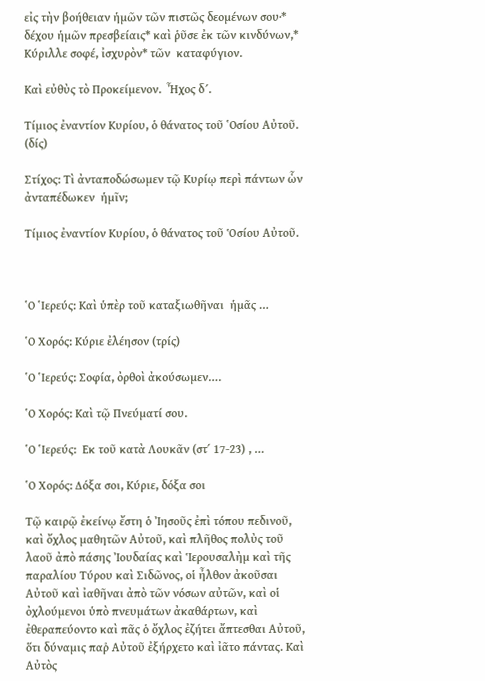εἰς τὴν βοήθειαν ἡμῶν τῶν πιστῶς δεομένων σου·* δέχου ἡμῶν πρεσβείαις* καὶ ῥῦσε ἐκ τῶν κινδύνων,*  Κύριλλε σοφέ, ἰσχυρὸν* τῶν  καταφύγιον.

Καὶ εὐθὺς τὸ Προκείμενον.  Ἦχος δ´.

Τίμιος ἐναντίον Κυρίου, ὁ θάνατος τοῦ ῾Οσίου Αὐτοῦ. (δίς)

Στίχος: Τὶ ἀνταποδώσωμεν τῷ Κυρίῳ περὶ πάντων ὧν ἀνταπέδωκεν  ἡμῖν;

Τίμιος ἐναντίον Κυρίου, ὁ θάνατος τοῦ Ὁσίου Αὐτοῦ.



῾Ο ῾Ιερεύς: Καὶ ὑπὲρ τοῦ καταξιωθῆναι  ἡμᾶς …

῾Ο Χορός: Κύριε ἐλέησον (τρίς)

῾Ο ῾Ιερεύς: Σοφία, ὀρθοὶ ἀκούσωμεν….

῾Ο Χορός: Καὶ τῷ Πνεύματί σου.

῾Ο ῾Ιερεύς:  Εκ τοῦ κατὰ Λουκᾶν (στ΄ 17-23) , …

῾Ο Χορός: Δόξα σοι, Κύριε, δόξα σοι

Τῷ καιρῷ ἐκείνῳ ἔστη ὁ Ἰησοῦς ἐπὶ τόπου πεδινοῦ, καὶ ὄχλος μαθητῶν Αὐτοῦ, καὶ πλῆθος πολὺς τοῦ λαοῦ ἀπὸ πάσης Ἰουδαίας καὶ Ἱερουσαλὴμ καὶ τῆς παραλίου Τύρου καὶ Σιδῶνος, οἱ ἦλθον ἀκοῦσαι Αὐτοῦ καὶ ἰαθῆναι ἀπὸ τῶν νόσων αὐτῶν, καὶ οἱ ὀχλούμενοι ὑπὸ πνευμάτων ἀκαθάρτων, καὶ ἐθεραπεύοντο καὶ πᾶς ὁ ὄχλος ἐζήτει ἄπτεσθαι Αὐτοῦ, ὅτι δύναμις παρ̉ Αὐτοῦ ἐξήρχετο καὶ ἰᾶτο πάντας. Καὶ Αὐτὸς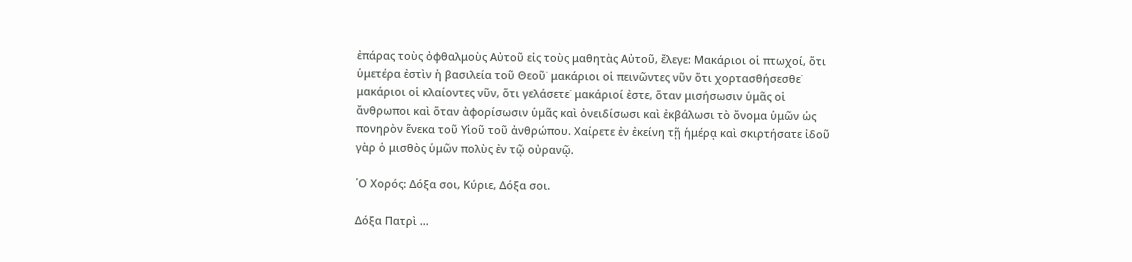ἐπάρας τοὺς ὀφθαλμοὺς Αὐτοῦ εἰς τοὺς μαθητὰς Αὐτοῦ, ἔλεγε: Μακάριοι οἱ πτωχοί, ὅτι ὑμετέρα ἐστὶν ἡ βασιλεία τοῦ Θεοῦ˙ μακάριοι οἱ πεινῶντες νῦν ὅτι χορτασθήσεσθε˙ μακάριοι οἱ κλαίοντες νῦν, ὅτι γελάσετε˙ μακάριοί ἐστε, ὅταν μισήσωσιν ὑμᾶς οἱ ἄνθρωποι καὶ ὅταν ἀφορίσωσιν ὑμᾶς καὶ ὀνειδίσωσι καὶ ἐκβάλωσι τὸ ὄνομα ὑμῶν ὡς πονηρὸν ἕνεκα τοῦ Υἱοῦ τοῦ ἀνθρώπου. Χαίρετε ἐν ἐκείνη τῇ ἡμέρᾳ καὶ σκιρτήσατε ἰδοῦ γὰρ ὁ μισθὸς ὑμῶν πολὺς ἐν τῷ οὐρανῷ.

῾Ο Χορός: Δόξα σοι, Κύριε, Δόξα σοι.

Δόξα Πατρὶ …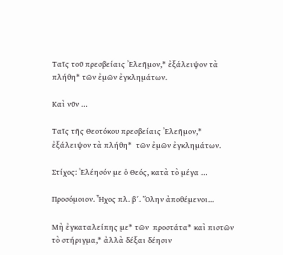Ταῖς τοῦ πρεσβείαις Ἐλεῆμον,* ἐξάλειψον τὰ πλήθη* τῶν ἐμῶν ἐγκλημάτων.

Καὶ νῦν …

Ταῖς τῆς Θεοτόκου πρεσβείαις Ἐλεῆμον,* ἐξάλειψον τὰ πλήθη*  τῶν ἐμῶν ἐγκλημάτων.

Στίχος: Ἐλέησόν με ὁ Θεός, κατὰ τὸ μέγα …

Προσόμοιον. Ἦχος πλ. β´. Ὅλην ἀποθέμενοι...

Μὴ ἐγκαταλείπης με* τῶν  προστάτα* καὶ πιστῶν τὸ στήριγμα,* ἀλλὰ δέξαι δέησιν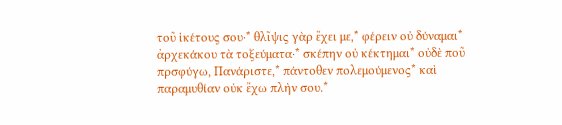τοῦ ἱκέτους σου·* θλῖψις γὰρ ἔχει με,* φέρειν οὐ δύναμαι* ἀρχεκάκου τὰ τοξεύματα·* σκέπην οὐ κέκτημαι* οὐδὲ ποῦ πρσφύγω, Πανάριστε,* πάντοθεν πολεμούμενος* καὶ παραμυθίαν οὐκ ἔχω πλὴν σου.*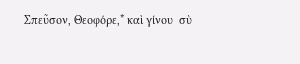Σπεῦσον, Θεοφόρε,* καὶ γίνου  σὺ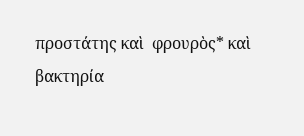προστάτης καὶ  φρουρὸς* καὶ  βακτηρία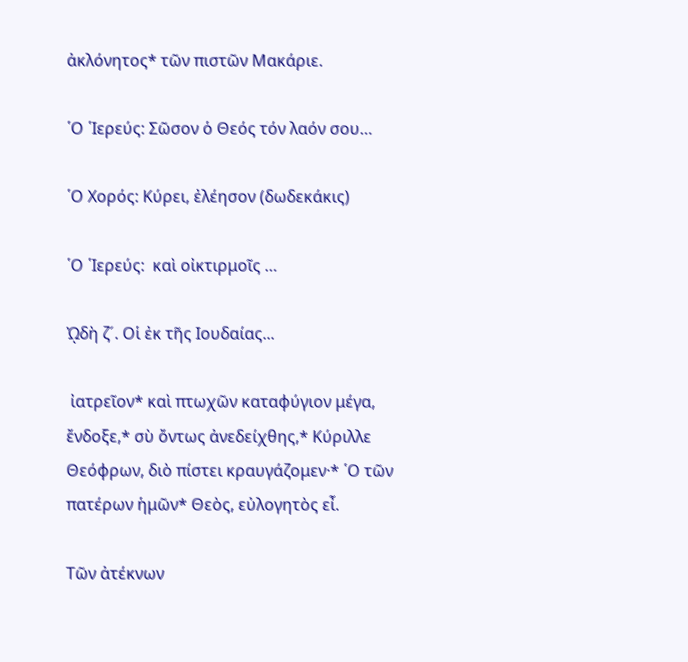ἀκλόνητος* τῶν πιστῶν Μακάριε.

῾Ο ῾Ιερεύς: Σῶσον ὁ Θεός τόν λαόν σου…

῾Ο Χορός: Κύρει, ἐλέησον (δωδεκάκις)

῾Ο ῾Ιερεύς:  καὶ οἰκτιρμοῖς …

ᾨδὴ ζ´. Οἱ ἐκ τῆς Ιουδαίας...

 ἰατρεῖον* καὶ πτωχῶν καταφύγιον μέγα, ἔνδοξε,* σὺ ὄντως ἀνεδείχθης,* Κύριλλε Θεόφρων, διὸ πίστει κραυγάζομεν·* ῾Ο τῶν πατέρων ἡμῶν* Θεὸς, εὐλογητὸς εἶ.

Τῶν ἀτέκνων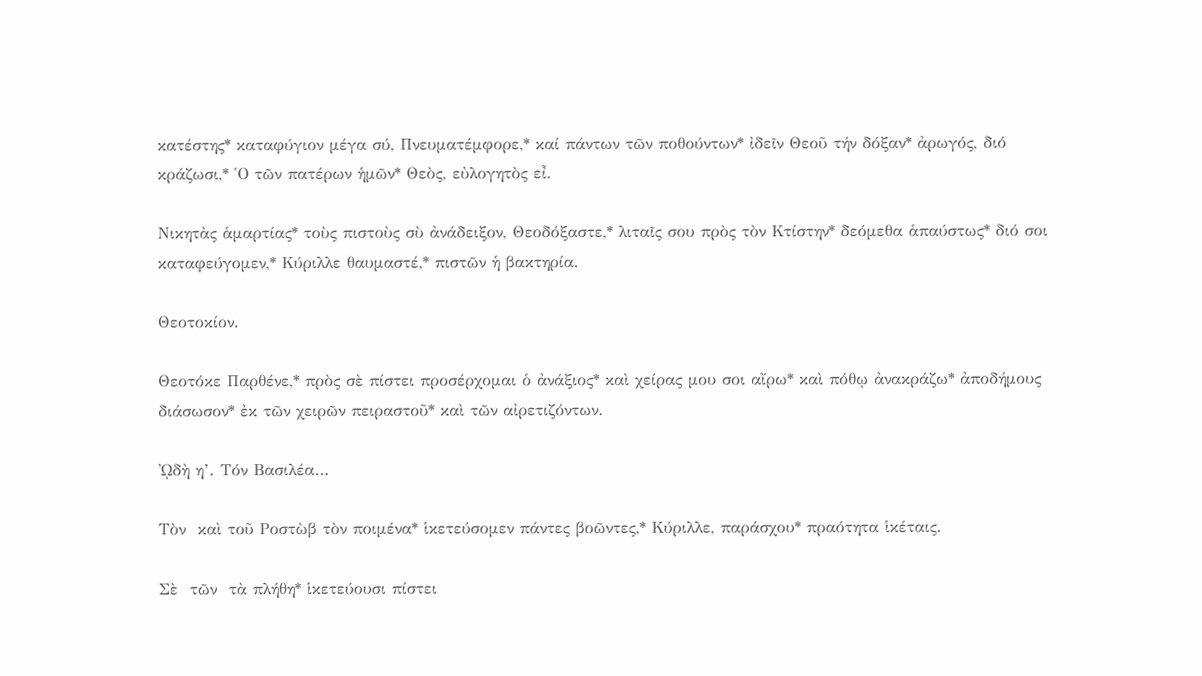κατέστης* καταφύγιον μέγα σύ, Πνευματέμφορε,* καί πάντων τῶν ποθούντων* ἰδεῖν Θεοῦ τήν δόξαν* ἀρωγός, διό κράζωσι,* ῾Ο τῶν πατέρων ἡμῶν* Θεὸς, εὐλογητὸς εἶ.

Νικητὰς ἁμαρτίας* τοὺς πιστοὺς σὺ ἀνάδειξον, Θεοδόξαστε,* λιταῖς σου πρὸς τὸν Κτίστην* δεόμεθα ἁπαύστως* διό σοι  καταφεύγομεν,* Κύριλλε θαυμαστέ,* πιστῶν ἡ βακτηρία.

Θεοτοκίον.

Θεοτόκε Παρθένε,* πρὸς σὲ πίστει προσέρχομαι ὁ ἀνάξιος* καὶ χείρας μου σοι αἴρω* καὶ πόθῳ ἀνακράζω* ἀποδήμους διάσωσον* ἐκ τῶν χειρῶν πειραστοῦ* καὶ τῶν αἰρετιζόντων.

ᾨδὴ η’. Τόν Βασιλέα…

Τὸν  καὶ τοῦ Ροστὼβ τὸν ποιμένα* ἱκετεύσομεν πάντες βοῶντες,* Κύριλλε, παράσχου* πραότητα ἱκέταις.

Σὲ  τῶν  τὰ πλήθη* ἱκετεύουσι πίστει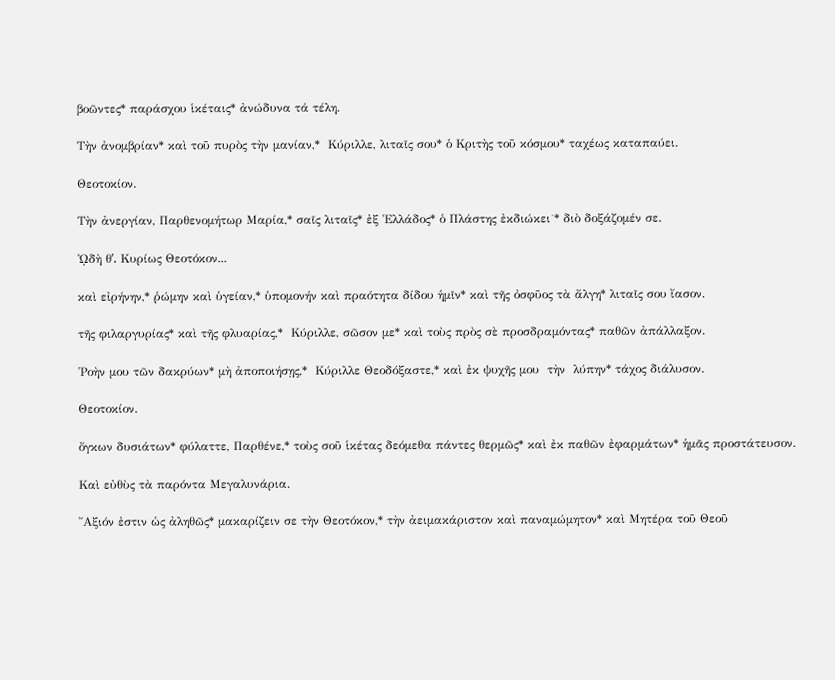βοῶντες* παράσχου ἱκέταις* ἀνώδυνα τά τέλη.

Τὴν ἀνομβρίαν* καὶ τοῦ πυρὸς τὴν μανίαν,*  Κύριλλε, λιταῖς σου* ὁ Κριτὴς τοῦ κόσμου* ταχέως καταπαύει.

Θεοτοκίον.

Τὴν ἀνεργίαν, Παρθενομήτωρ Μαρία,* σαῖς λιταῖς* ἐξ ῾Ελλάδος* ὁ Πλάστης ἐκδιώκει˙* διὸ δοξάζομέν σε.

ᾨδὴ θʹ. Κυρίως Θεοτόκον...

καὶ εἰρήνην,* ῥώμην καὶ ὑγείαν,* ὑπομονήν καὶ πραότητα δίδου ἡμῖν* καὶ τῆς ὀσφῦος τὰ ἄλγη* λιταῖς σου ἴασον.

τῆς φιλαργυρίας* καὶ τῆς φλυαρίας,*  Κύριλλε, σῶσον με* καὶ τοὺς πρὸς σὲ προσδραμόντας* παθῶν ἀπάλλαξον.

῾Ροὴν μου τῶν δακρύων* μὴ ἀποποιήσῃς,*  Κύριλλε Θεοδόξαστε,* καὶ ἐκ ψυχῆς μου  τὴν  λύπην* τάχος διάλυσον.

Θεοτοκίον.

ὄγκων δυσιάτων* φύλαττε, Παρθένε,* τοὺς σοῦ ἱκέτας δεόμεθα πάντες θερμῶς* καὶ ἐκ παθῶν ἐφαρμάτων* ἡμᾶς προστάτευσον.

Καὶ εὐθὺς τὰ παρόντα Μεγαλυνάρια.

῎Αξιόν ἐστιν ὡς ἀληθῶς* μακαρίζειν σε τὴν Θεοτόκον,* τὴν ἀειμακάριστον καὶ παναμώμητον* καὶ Μητέρα τοῦ Θεοῦ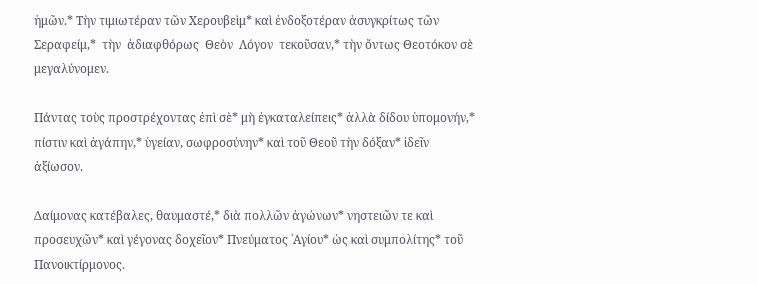ἡμῶν.* Τὴν τιμιωτέραν τῶν Χερουβεὶμ* καὶ ἐνδοξοτέραν ἀσυγκρίτως τῶν Σεραφείμ,*  τὴν  ἀδιαφθόρως  Θεὸν  Λόγον  τεκοῦσαν,* τὴν ὄντως Θεοτόκον σὲ μεγαλύνομεν.

Πάντας τοὺς προστρέχοντας ἐπὶ σὲ* μὴ ἐγκαταλείπεις* ἀλλὰ δίδου ὑπομονήν,* πίστιν καὶ ἀγάπην,* ὑγείαν, σωφροσύνην* καὶ τοῦ Θεοῦ τὴν δόξαν* ἰδεῖν ἀξίωσον.

Δαίμονας κατέβαλες, θαυμαστέ,* διὰ πολλῶν ἀγώνων* νηστειῶν τε καὶ προσευχῶν* καὶ γέγονας δοχεῖον* Πνεύματος ῾Αγίου* ὡς καὶ συμπολίτης* τοῦ Πανοικτίρμονος.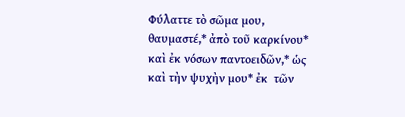Φύλαττε τὸ σῶμα μου, θαυμαστέ,* ἀπὸ τοῦ καρκίνου* καὶ ἐκ νόσων παντοειδῶν,* ὡς καὶ τὴν ψυχὴν μου* ἐκ  τῶν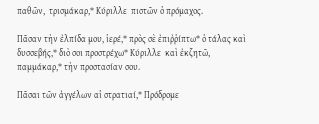παθῶν,  τρισμάκαρ,* Κύριλλε  πιστῶν ὁ πρόμαχος.

Πᾶσαν τὴν ἐλπίδα μου, ἱερέ,* πρὸς σὲ ἐπιῤῥίπτω* ὁ τάλας καὶ δυσσεβής,* διὸ σοι προστρέχω* Κύριλλε  καὶ ἐκζητῶ, παμμάκαρ,* τὴν προστασίαν σου.

Πᾶσαι τῶν ἀγγέλων αἱ στρατιαί,* Πρόδρομε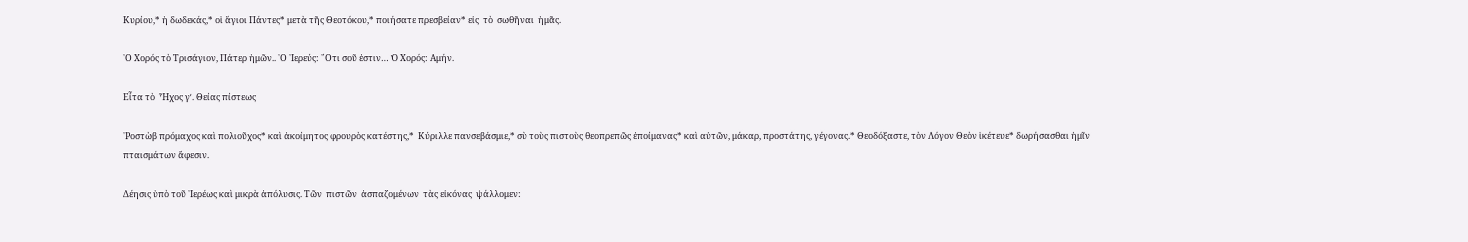Κυρίου,* ἡ δωδεκάς,* οἱ ἅγιοι Πάντες* μετὰ τῆς Θεοτόκου,* ποιήσατε πρεσβείαν* εἰς  τὸ  σωθῆναι  ἡμᾶς.

῾Ο Χορός τὸ Τρισάγιον, Πάτερ ἡμῶν.. ῾Ο ῾Ιερεύς: ῞Οτι σοῦ ἐστιν… Ὁ Χορός: Αμήν.

Εἶτα τὸ  Ἦχος γʹ. Θείας πίστεως

῾Ροστὼβ πρόμαχος καὶ πολιοῦχος* καὶ ἀκοίμητος φρουρὸς κατέστης,*  Κύριλλε πανσεβάσμιε,* σὺ τοὺς πιστοὺς θεοπρεπῶς ἐποίμανας* καὶ αὐτῶν, μάκαρ, προστάτης, γέγονας.* Θεοδόξαστε, τὸν Λόγον Θεὸν ἱκέτευε* δωρήσασθαι ἡμῖν πταισμάτων ἄφεσιν.

Δέησις ὑπὸ τοῦ ῾Ιερέως καὶ μικρὰ ἀπόλυσις. Τῶν  πιστῶν  ἀσπαζομένων  τὰς εἰκόνας  ψάλλομεν: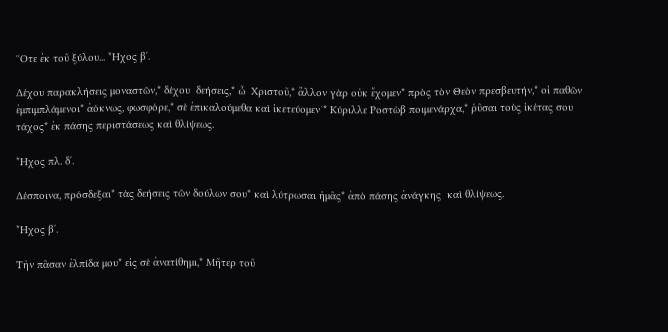῞Οτε ἐκ τοῦ ξύλου... ῏Ηχος βʹ.

Δέχου παρακλήσεις μοναστῶν,* δέχου  δεήσεις,* ὦ  Χριστοῦ,* ἄλλον γὰρ οὐκ ἔχομεν* πρὸς τὸν Θεὸν πρεσβευτήν,* οἱ παθῶν ἐμπιμπλάμενοι* ἀόκνως, φωσφόρε,* σὲ ἐπικαλούμεθα καὶ ἱκετεύομεν˙* Κύριλλε Ροστὼβ ποιμενάρχα,* ῥῦσαι τοὺς ἱκέτας σου τάχος* ἐκ πάσης περιστάσεως καὶ θλίψεως.

῏Ηχος πλ. δʹ.

Δέσποινα, πρόσδεξαι* τὰς δεήσεις τῶν δούλων σου* καὶ λύτρωσαι ἡμᾶς* ἀπὸ πάσης ἀνάγκης  καὶ θλίψεως.

῏Ηχος βʹ.

Τὴν πᾶσαν ἐλπίδα μου* εἰς σὲ ἀνατίθημι,* Μῆτερ τοῦ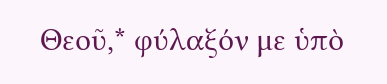Θεοῦ,* φύλαξόν με ὑπὸ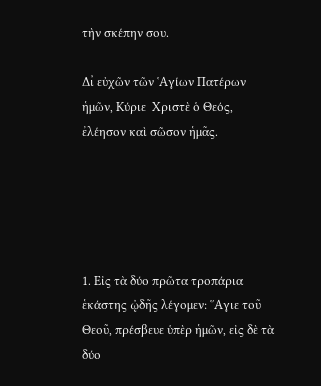τὴν σκέπην σου.

Δι̉ εὐχῶν τῶν ῾Αγίων Πατέρων ἡμῶν, Κύριε  Χριστὲ ὁ Θεός, ἐλέησον καὶ σῶσον ἡμᾶς.





1. Εἰς τὰ δύο πρῶτα τροπάρια ἑκάστης ᾠδῆς λέγομεν: ῞Αγιε τοῦ Θεοῦ, πρέσβευε ὑπὲρ ἡμῶν, εἰς δὲ τὰ δύο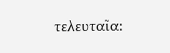τελευταῖα: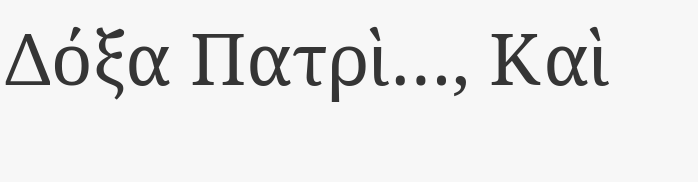Δόξα Πατρὶ…, Καὶ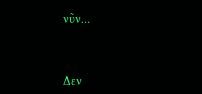νῦν…



Δεν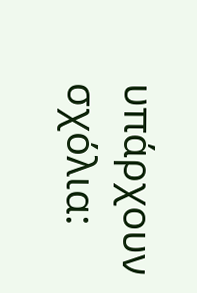υπάρχουν σχόλια: